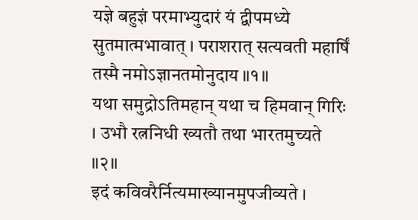यज्ञे बहुज्ञं परमाभ्युदारं यं द्वीपमध्ये सुतमात्मभावात् । पराशरात् सत्यवती महार्षिं तस्मै नमोऽज्ञानतमोनुदाय ॥१॥
यथा समुद्रोऽतिमहान् यथा च हिमवान् गिरिः । उभौ रत्ननिधी ख्यतौ तथा भारतमुच्यते ॥२॥
इदं कविवरैर्नित्यमाख्यानमुपजीव्यते ।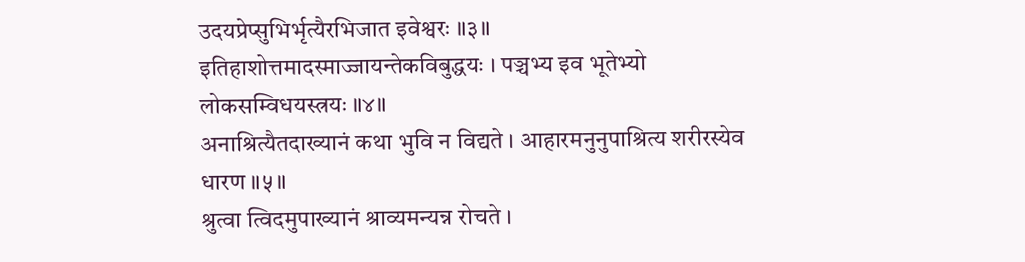उदयप्रेप्सुभिर्भृत्यैरभिजात इवेश्वरः ॥३॥
इतिहाशोत्तमादस्माज्जायन्तेकविबुद्धयः । पञ्चभ्य इव भूतेभ्यो लोकसम्विधयस्त्रयः ॥४॥
अनाश्रित्यैतदाख्यानं कथा भुवि न विद्यते । आहारमनुनुपाश्रित्य शरीरस्येव धारण ॥५॥
श्रुत्वा त्विदमुपाख्यानं श्राव्यमन्यन्न रोचते ।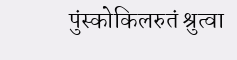पुंस्कोकिलरुतं श्रुत्वा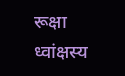रूक्षा ध्वांक्षस्य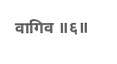वागिव ॥६॥